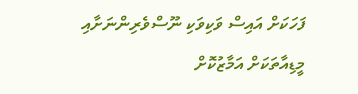ފަހަކަށް އައިސް ވަކިވަކި ނޫސްވެރިންނަށާއި މީޑިއާތަކަށް އަމާޒުކޮށް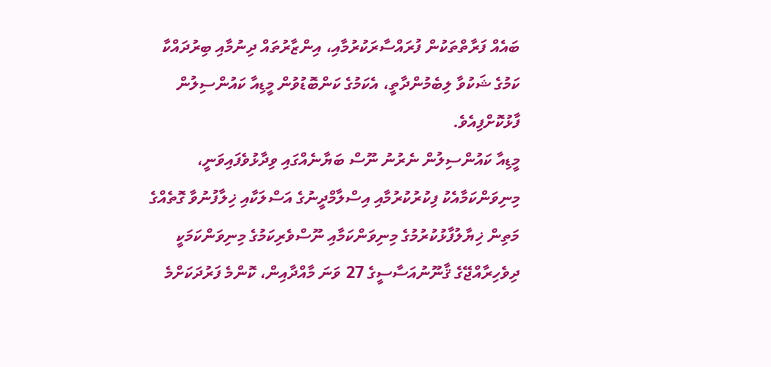ބައެއް ފަރާތްތަކުން ފުރައްސާރަކުރުމާއި، އިންޒާރުތައް ދިނުމާއި ބިރުދައްކާ ކަމުގެ ޝަކުވާ ލިބެމުންދާތީ، އެކަމުގެ ކަންބޮޑުވުން މީޑިއާ ކައުންސިލުން ފާޅުކޮށްފިއެވެ.
މީޑިއާ ކައުންސިލުން ނެރުނު ނޫސް ބަޔާނެއްގައި ވިދާޅުވެފައިވަނީ، މިނިވަންކަމާއެކު ފިކުރުކުރުމާއި އިސްލާމްދީނުގެ އަސްލަކާއި ޚިލާފުނުވާ ގޮތެއްގެ މަތިން ޚިޔާލުފާޅުކުރުމުގެ މިނިވަންކަމާއި ނޫސްވެރިކަމުގެ މިނިވަންކަމަކީ ދިވެހިރާއްޖޭގެ ޤާނޫނުއަސާސީގެ 27 ވަނަ މާއްދާއިން، ކޮންމެ ފަރުދަކަށްމެ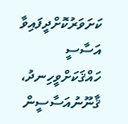ކަށަވަރުކޮށްދީފައިވާ އަސާސީ ހައްޤަކަށްވީހިނދު، ޤާނޫނުއަސާސީން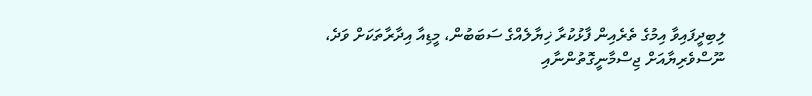ލިބިދީފައިވާ އިމުގެ ތެރެއިން ފާޅުކުރާ ޚިޔާލެއްގެ ސަބަބުން، މީޑިއާ އިދާރާތަކަށް ވަދެ، ނޫސްވެރިޔާއަށް ޖިސްމާނީގޮތުންނާއި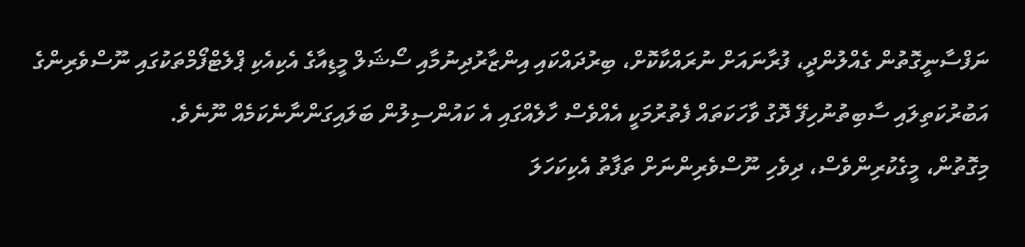ނަފްސާނީގޮތުން ގެއްލުންދީ، ފުރާނައަށް ނުރައްކާކޮށް، ބިރުދައްކައި އިންޒާރުދިނުމާއި ސޯޝަލް މީޑިއާގެ އެކިއެކި ޕްލެޓްފޯމްތަކުގައި ނޫސްވެރިންގެ އަބުރުކަތިލައި ސާބިތުނުހިފޭ ދޮގު ވާހަކަތައް ފެތުރުމަކީ އެއްވެސް ހާލެއްގައި އެ ކައުންސިލުން ބަލައިގަންނާނެކަމެއް ނޫނެވެ.
މިގޮތުން، މީގެކުރިންވެސް، ދިވެހި ނޫސްވެރިންނަށް ތަފާތު އެކިކަހަލަ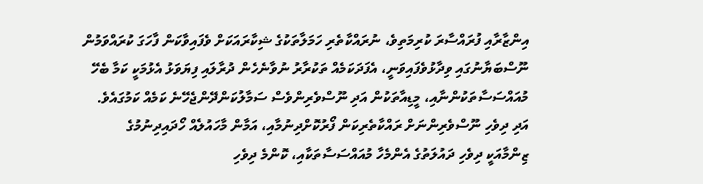އިންޒާރާއި ފުރައްސާރަ ކުރިމަތިވެ، ނުރައްކާތެރި ހަމަލާތަކުގެ ޝިކާރައަކަށް ވެފައިވާކަން ފާހަގަ ކުރައްވަމުން ނޫސްބަޔާނުގައި ވިދާޅުވެފައިވަނީ، އެފަދަކަމެއް ތަކުރާރު ނުވާނެހެން ދުރާލައި ފިޔަވަޅު އެޅުމަކީ ކަމާ ބެހޭ މުއައްސަސާތަކުންނާއި، މީޑިއާތަކުން އަދި ނޫސްވެރިންވެސް ސަމާލުކަންދޭންޖެހޭނެ ކަމެއް ކަމުގައެވެ. އަދި ދިވެހި ނޫސްވެރިންނަށް ރައްކާތެރިކަން ފޯރުކޮށްދިނުމާއި، އަމާން މާހައުލެއް ހޯދައިދިނުމުގެ ޒިންމާއަކީ ދިވެހި ދައުލަތުގެ އެންމެހާ މުއައްސަސާތަކާއި، ކޮންމެ ދިވެހި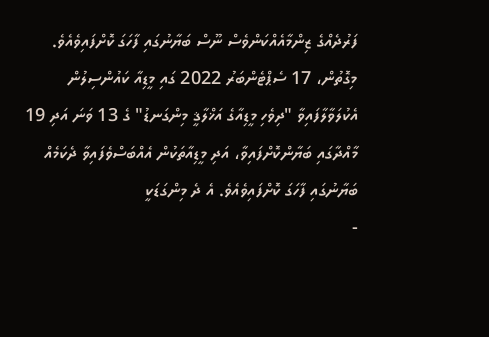ފަރުދެއްގެ ޒިންމާއެއްކަންވެސް ނޫސް ބަޔާނުގައި ފާހަގަ ކޮށްފައިވެއެވެ.
މިގޮތުން، 17 ސެޕްޓެންބަރު 2022 ގައި މީޑިއާ ކައުންސިލުން އެކުލަވާލާފައިވާ "ދިވެހި މީޑިއާގެ އަޚްލާޤީ މިންގަނޑު" ގެ 13 ވަނަ އަދި 19 މާއްދާގައި ބަޔާންކޮށްފައިވާ، އަދި މީޑިއާތަކުން އެއްބަސްވެފައިވާ ދެކަމެއް ބަޔާނުގައި ފާހަގަ ކޮށްފައިވެއެވެ. އެ ދެ މިންގަޑަކީ
-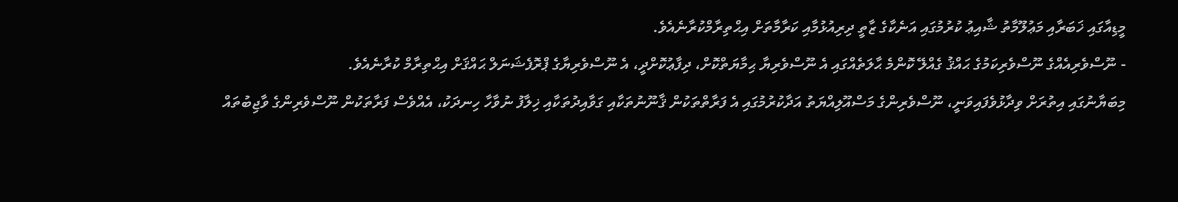މީޑިއާގައި ޚަބަރާއި މަޢުލޫމާތު ޝާއިޢު ކުރުމުގައި އަނެކާގެ ޒާތީ ދިރިއުޅުމާއި ކަރާމާތަށް އިޙްތިރާމްކުރާނެއެވެ.
- ނޫސްވެރިއެއްގެ ނޫސްވެރިކަމުގެ ޙައްޤު ގެއްލޭ ކޮންމެ ޙާލަތެއްގައި އެ ނޫސްވެރިޔާ ޙިމާޔަތްކޮށް، ދިފާޢުކޮށްދީ، އެ ނޫސްވެރިޔާގެ ޕްރޮފެޝަނަލް ޙައްޤަށް އިޙްތިރާމް ކުރާނެއެވެ.
މިބަޔާނުގައި އިތުރަށް ވިދާޅުވެފައިވަނީ، ނޫސްވެރިންގެ މަސްއޫލިއްޔަތު އަދާކުރުމުގައި އެ ފަރާތްތަކުން ޤާނޫނުތަކާއި ގަވާއިދުތަކާއި ޚިލާފު ނުވާހާ ހިނދަކު، އެއްވެސް ފަރާތަކުން ނޫސްވެރިންގެ ވާޖިބުތައް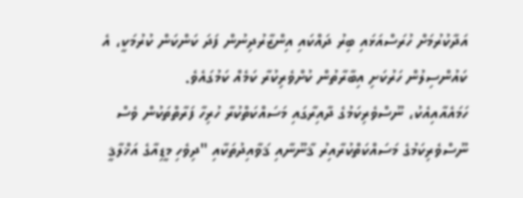އަދާކުރުމަށް ހުރަސްއަޅައި ބިރު ދައްކައި އިންޒާރުދިނުން ފަދަ ކަންކަން ކުރުމަކީ، އެ ކައުންސިލުން ހަރުކަށި އިބާރާތުން ކުށްވެރިކުރާ ކަމެއް ކަމުގައެވެ.
ހަމައެއާއިއެކު، ނޫސްވެރިކަމުގެ ދާއިރާގައި މަސައްކަތްކުރާ ހުރިހާ ފަރާތްތަކުން ވެސް ނޫސްވެރިކަމުގެ މަސައްކަތްކުރާއިރު ޤާނޫނާއި ޤަވާއިދުތަކާއި "ދިވެހި މީޑިއާގެ އަޚްލާޤީ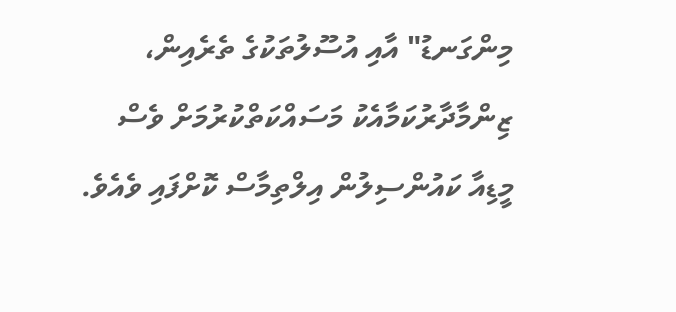މިންގަނޑު" އާއި އުސޫލުތަކުގެ ތެރެއިން، ޒިންމާދާރުކަމާއެކު މަސައްކަތްކުރުމަށް ވެސް މީޑިއާ ކައުންސިލުން އިލްތިމާސް ކޮށްފައި ވެއެވެ.